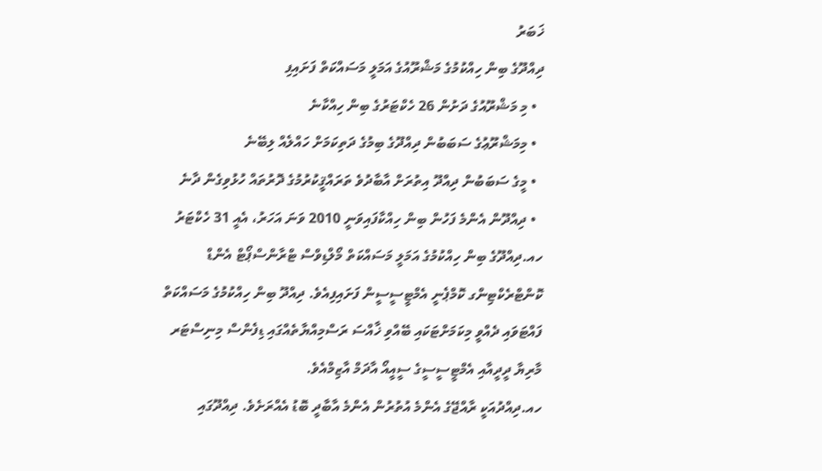ޚަބަރު
ދިއްދޫގެ ބިން ހިއްކުމުގެ މަޝްރޫއުގެ އަމަލީ މަސައްކަތް ފަށައިފި
  • މި މަޝްރޫއުގެ ދަށުން 26 ހެކްޓަރުގެ ބިން ހިއްކާނެ
  • މިމަޝްރޫޢުގެ ސަބަބުން ދިއްދޫގެ ބިމުގެ ދަތިކަމަށް ހައްލެއް ލިބޭނެ
  • މީގެ ސަބަބުން ދިއްދޫ އިތުރަށް އާބާދުވެ ތަރައްޤީކުރުމުގެ ދޮރުތައް ހުޅުވިގެން ދާނެ
  • ދިއްދޫން އެންމެ ފަހުން ބިން ހިއްކާފައިވަނީ 2010 ވަނަ އަހަރު، އެއީ 31 ހެކްޓަރު
ހއ.ދިއްދޫގެ ބިން ހިއްކުމުގެ އަމަލީ މަސައްކަތް މޯލްޑިވްސް ޓްރާންސްޕޯޓް އެންޑް ކޮންޓްރެކްޓިންގ ކޮމްޕެނީ އެމްޓީސީސީން ފަށައިފިއެވެ. ދިއްދޫ ބިން ހިއްކުމުގެ މަސައްކަތް ފައްޓަވައި ދެއްވީ މިކަމަށްޓަކައި ބޭއްވި ޚާއްސަ ރަސްމިއްޔާތެއްގައި ޑިފެންސް މިނިސްޓަރ މާރިޔާ ދީދީއާއި އެމްޓީސީސީގެ ސީއީއޯ އާދަމް އާޒިމްއެވެ.
ހއ.ދިއްދުއަކީ ރާއްޖޭގެ އެންމެ އުތުރުން އެންމެ އާބާދީ ބޮޑު އެއްރަށެވެ. ދިއްދޫގައި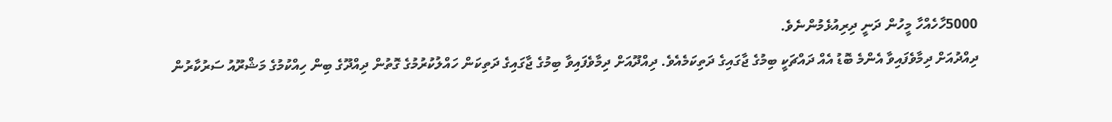5000ހާހެއްހާ މީހުން ދަނީ ދިރިއުޅެމުންނެވެ.
ދިއްދުއަށް ދިމާވެފައިވާ އެންމެ ބޮޑު އެއް ދައްޗަކީ ބިމުގެ ޖާގައިގެ ދަތިކަމެއެވެ. ދިއްދޫއަށް ދިމާވެފައިވާ ބިމުގެ ޖާގައިގެ ދަތިކަން ހައްލުކުރުމުގެ ގޮތުން ދިއްދޫގެ ބިން ހިއްކުމުގެ މަޝްރޫއު ސަރުކާރުން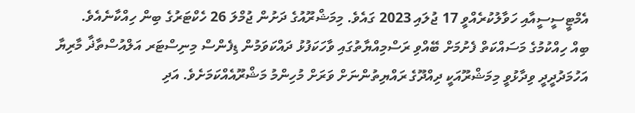އެމްޓީސީސީއާއި ހަވާލުކުރެއްވީ 17 ޖުލައި 2023 ގައެވެ. މިމަޝްރޫއުގެ ދަށުން ޖުމްލަ 26 ހެކްޓަރުގެ ބިން ހިއްކާނެއެވެ.
ބިއް ހިއްކުމުގެ މަސައްކަތް ފެށުމަށް ބޭއްވި ރަސްމިއްޔާތުގައި ވާހަކަފުޅު ދައްކަވަމުން ޑިފެންސް މިނިސްޓަރ އަލްއުސްތާޛާ މާރިޔާ އަހުމަދުދީދީ ވިދާޅުވީ މިމަޝްރޫއަކީ ދިއްދޫގެ ރައްޔިތުންނަށް ވަރަށް މުހިންމު މަޝްރޫއެއްކަމަށެވެ. އަދި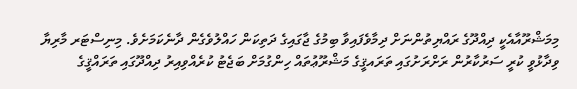މިމަޝްރޫއާއެކީ ދިއްދޫގެ ރައްޔިތުންނަށް ދިމާވެފައިވާ ބިމުގެ ޖާގައިގެ ދަތިކަން ހައްލުވެގެން ދާނެކަމަށެވެ. މިނިސްޓަރ މާރިޔާ ވިދާޅުވީ ކުރީ ސަރުކާރުން ރަށްރަށުގައި ތަރައޤީގެ މަޝްރޫޢުތައް ހިންގުމަށް ބަޖެޓު ކުރެއްވިއިރު ދިއްދޫގައި ތަރައްޤީގެ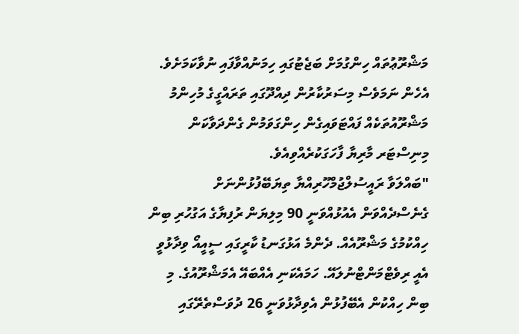މަޝްރޫޢުތައް ހިންގުމަށް ބަޖެޓުގައި ހިމަނުއްވާފައި ނުވާކަމަށެވެ. އެހެން ނަމަވެސް މިސަރުކާރުން ދިއްދޫގައި ތަރައްގީގެ މުހިންމު މަޝްރޫއުތަކެއް ފައްޓަވައިގެން ހިންގަވަމުން ގެންދަވާކަން މިނިސްޓަރ މާރިޔާ ފާހަގަކުރެއްވިއެވެ.
"ބައްލަވާ ރައީސުލްޖުމްހޫރިއްޔާ ތިޔަބޭފުޅުންނަށް ގެނެސްދެއްވަން އެއުޅުއްވަނީ 90 މިލިޔަން ރުފިޔާގެ އަގުހުރި ބިން ހިއްކުމުގެ މަޝްރޫއެއް. ދެންމެ އަޅުގަނޑު ކާރީގައި ސީއީއޯ ވިދާޅުވީ އެއީ ރިވެޓްމަންޓްނުލައޭ. ހަމައެކަނި އެއްބައޭ އެމަޝްރޫއުގެ. މި ބިން ހިއްކުން އެބޭފުޅުން އެވިދާޅުވަނީ 26 ދުވަސްތެރޭގައި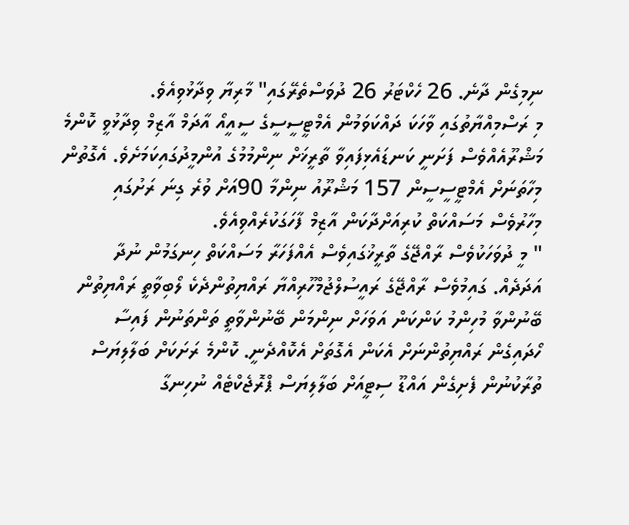ނިމިގެން ދާނެ. 26 ހެކްޓަރު 26 ދުވަސްތެރޭގައި" މާރިޔާ ވިދާޅުވިއެވެ.
މި ރަސްމިއްޔާތުގައި ވާހަކަ ދައްކަވަމުން އެމްޓީސީސީގެ ސީއީއޯ އާދަމް އާޒިމް ވިދާޅުވީ ކޮންމެ މަޝްރޫއެއްވެސް ފަށަނީ ކަނޑައެޅިފައިވާ ތާރީޚަށް ނިންމުމުގެ އުންމީދުގައިކަމަށެވެ. އެގޮތުން މިހާތަނަށް އެމްޓީސީސީން 157 މަޝްރޫއު ނިންމާ 90އަށް ވުރެ ގިނަ ރަށުގައި މިހާރުވެސް މަސައްކަތް ކުރިއަށްދާކަން އާޒިމް ފާހަގަކުރެއްވިއެވެ.
" މީ ދުވަހަކުވެސް ރާއްޖޭގެ ތާރީޚުގައިވެސް އެއްފަހަރާ މަސައްކަތް ހިނގަމުން ނުދާ އަދަދެއް. ގައިމުވެސް ރާއްޖޭގެ ރައީސުލްޖުމްހޫރިއްޔާ ރައްޔިތުންދެކެ ލޯބިވާތީ ރައްޔިތުން ބޭނުންވާ މުހިންމު ކަންކަން އަވަހަށް ނިންމަން ބޭނުންވާތީ ތަންތަނުން ފައިސާ ހޯދައިގެން ރައްޔިތުންނަށް އެކަން އެގޮތަށް އެކޮއްދެނީ. ކޮންމެ ރަށަކަށް ބަލާލިޔަސް ތުރާކުނުން ފެށިގެން އައްޑޫ ސިޓީއަށް ބަލާލިޔަސް ޕްރޮޖެކްޓެއް ނުހިނގާ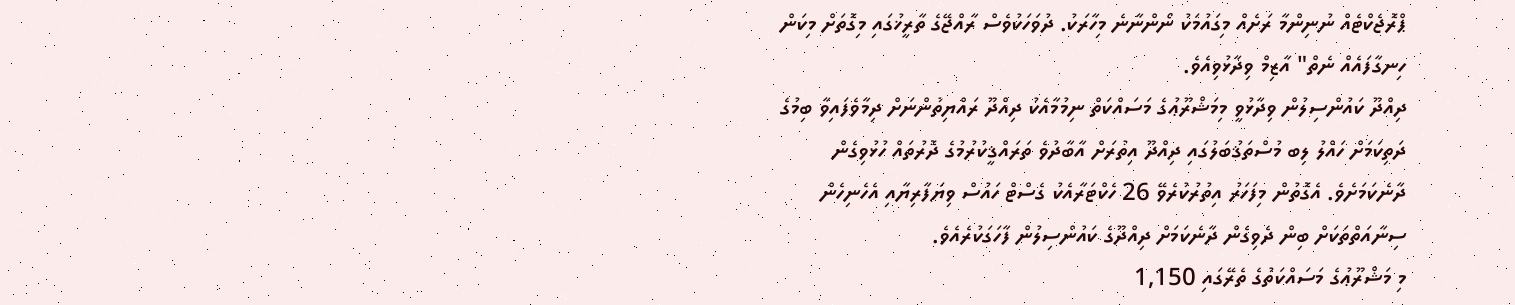ޕްރޮޖެކްޓެއް ނުނިންމާ ރަށެއް މިގައުމަކު ނޯންނާނެ މިހާރަކު. ދުވަހަކުވެސް ރާއްޖޭގެ ތާރީޚުގައި މިގޮތަށް މިކަން ހިނގާފައެއް ނެތް" އާޒިމް ވިދާޅުވިއެވެ.
ދިއްދޫ ކައުންސިލުން ވިދާޅުވީ މިމަޝްރޫޢުގެ މަސައްކަތް ނިމުމާއެކު ދިއްދޫ ރައްޔިތުންނަށް ދިމާވެފައިވާ ބިމުގެ ދަތިކަމަށް ހައްލު ލިބ މުސްތަޤުބަލުގައި ދިއްދޫ އިތުރަށް އާބާދުވެ ތަރައްޤީކުރުމުގެ ދޮރުތައް ހުޅުވިގެން ދާނެކަމަށެވެ. އެގޮތުން މިފަހަރު އިތުރުކުރެވޭ 26 ހެކްޓަރާއެކު ގެސްޓް ހައުސް ވިޔަފާރިޔާއި އެހެނިހެން ސިނާއަތްތަކަށް ބިން ދެވިގެން ދާނެކަމަށް ދިއްދޫގެ ކައުންސިލުން ފާހަގަކުރެއެވެ.
މި މަޝްރޫޢުގެ މަސައްކަތުގެ ތެރޭގައި 1,150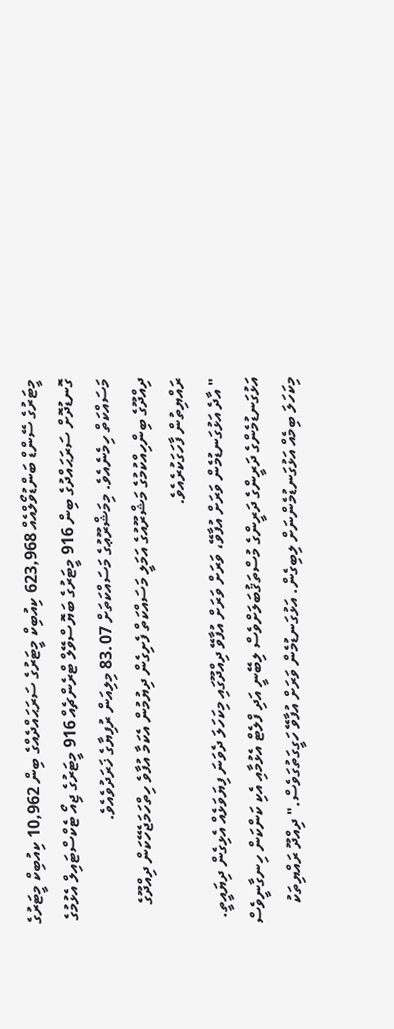މީޓަރުގެ ސޭންޑް ބަންޑުވޯލްއެއް 623,968 ކިއުބިކް މީޓަރުގެ ސަރަޙައްދެއްގެ ބިން 10,962 ކިއުބިކް މީޓަރުގެ ގޮނޑުދޮށް ސަރަޙައްދުގެ ބިން 916 މީޓަރުގެ ބަޔޮސްވޭލް ޓްރެންޗެއް 916 މީޓަރުގެ ޖިއޯ ޓެކްސްޓައިލް އެޅުމުގެ މަސައްކަތް ހިމެނެއެވެ. މިމަޝްރޫޢުގެ މަސައްކަތަށް 83.07 މިލިއަން ރުފިޔާގެ ޚަރަދުވެއެވެ.
ދިއްދޫގެ ބިންހިއްކުމުގެ މަޝްރޫއުގެ އަމަލީ މަސައްކަތް ފެށިގެން ދިޔުމުން އެކަމާ އުފާވެ ހިތްހަމަޖެހޭކަން ދިއްދޫގެ ރައްޔިތުން ފާހަގަކުރެއެވެ.
" އާދެ އަޅުގަނޑުމެން ވަރަށް އުފާވޭ، ވަރަށް ވަރަށް އުފާވޭ ދިއްދޫގައި މިކަހަލަ ދެވަނަ ފިޔަވަޅެއް އެޅިގެން ދިޔައީތީ. އަޅުގަނޑުމެންގެ ދަރީންގެ ދަރީންގެ މުސްތަޤުބަލަށްވެސް ލިބޭނީ އަދި ފްލެޓް އެޅުމާއި އެކި ކަންކަން ހިނގާނީވެސް މިކަހަލަ ބިމެއް އަޅުގަނޑުމެންނަށް ލިބިގެން. އަޅުގަނޑުމެން ވަރަށް އުފާވޭ ހަގީގަތުގަވެސް." ދިއްދޫ ރައްޔިތަކު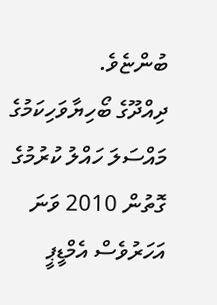ބުންޏެވެ.
ދިއްދޫގެ ބޯހިޔާވަހިކަމުގެ މައްސަލަ ހައްލު ކުރުމުގެ ގޮތުން 2010 ވަނަ އަހަރުވެސް އެމްޑީޕީ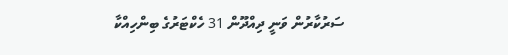ސަރުކާރުން ވަނީ ދިއްދޫން 31 ހެކްޓަރުގެ ބިންހިއްކާ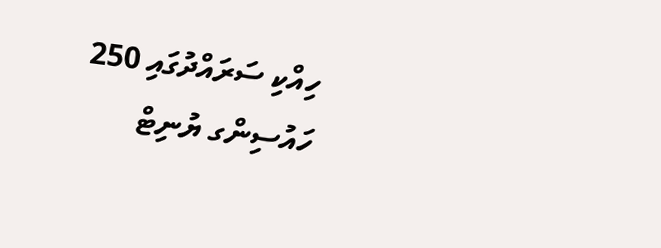ހިއްކި ސަރައްދުގައި 250 ހައުސިންގ ޔުނިޓް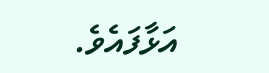އަޅާފައެވެ.